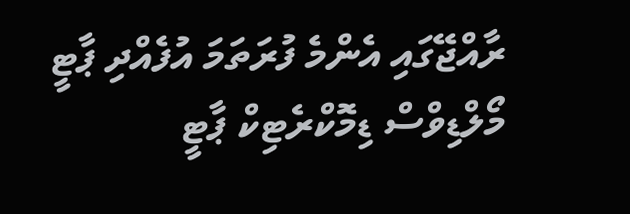ރާއްޖޭގައި އެންމެ ފުރަތަމަ އުފެއްދި ޕާޓީ މޯލްޑިވްސް ޑިމޮކްރެޓިކް ޕާޓީ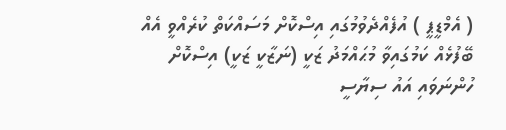( އެމްޑީޕީ ) އުފެއްދެވުމުގައި އިސްކޮށް މަސައްކަތް ކުރެއްވީ އެއް ބޭފުޅެއް ކަމުގައިވާ މުޙައްމަދު ޒަކީ (ނަޒާކީ ޒަކީ) އިސްކޮށް ހުންނަވައި އައު ސިޔާސީ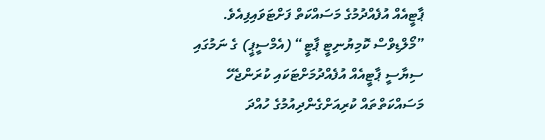ޕާޓީއެއް އުފެއްދުމުގެ މަސައްކަތް ފަށްޓަވައިފިއެވެ.
”މޯލްޑިވްސް ކޮމިޔުނިޓީ ޕާޓީ“ (އެމްސީޕީ) ގެ ނަމުގައި ސިޔާސީ ޕާޓީއެއް އުފެއްދުމަށްޓަކައި ކުރަންޖެހޭ މަސައްކަތްތައް ކުރިއަށްގެންދިއުމުގެ ހުއްދަ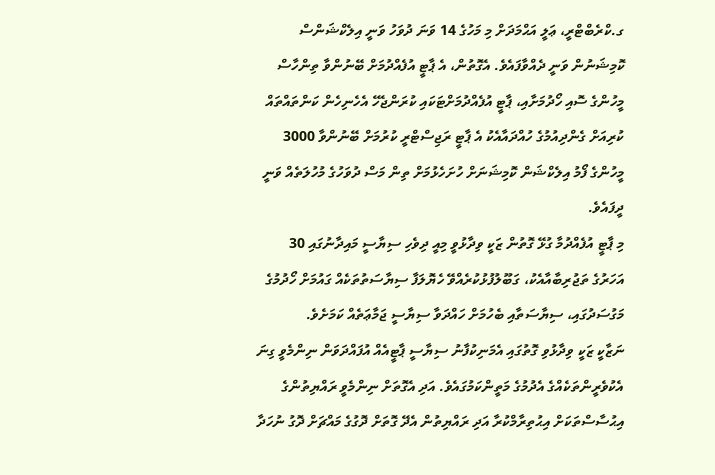ގ.ކްރެބްޓްރީ، ޢަލީ އަޙްމަދަށް މި މަހުގެ 14 ވަނަ ދުވަހު ވަނީ އިލެކްޝަންސް ކޮމިޝަނުން ވަނީ ދެއްވާފައެވެ. އެގޮތުން، އެ ޕާޓީ އުފެއްދުމަށް ބޭނުންވާ ތިންހާސް މީހުންގެ ސޮއި ހޯދުމަށާއި، ޕާޓީ އުފެއްދުމަށްޓަކައި ކުރަންޖެހޭ އެހެނިހެން ކަންތައްތައް ކުރިއަށް ގެންދިއުމުގެ ހުއްދައާއެކު އެ ޕާޓީ ރަޖިސްޓްރީ ކުރުމަށް ބޭނުންވާ 3000 މީހުންގެ ފޯމު އިލެކްޝަން ކޮމިޝަނަށް ހުށަހެޅުމަށް ތިން މަސް ދުވަހުގެ މުހުލަތެއް ވަނީ ދީފައެވެ.
މި ޕާޓީ އުފެއްދުމާ ގުޅޭ ގޮތުން ޒަކީ ވިދާޅުވީ މިއީ ދިވެހި ސިޔާސީ މައިދާނުގައި 30 އަހަރުގެ ތަޖުރިބާއާއެކު، ގަބޫލުފުޅުކުރެއްވޭ ހެޔޮލަފާ ސިޔާސަތުތަކެއް ގައުމަށް ހޯދުމުގެ މަގުސަދުގައި، ސިޔާސަތާއި ބެހުމަށް ހައްދަވާ ސިޔާސީ ޖަމާޢަތެއް ކަމަށެވެ.
ނަޒާކީ ޒަކީ ވިދާޅުވި ގޮތުގައި އެމަނިކުފާނު ސިޔާސީ ޕާޓީއެއް އުފައްދަވަން ނިންމެވީ ގިނަ އެކުވެރީންތަކެއްގެ އެދުމުގެ މަތީންކަމުގައެވެ. އަދި އެގޮތަށް ނިންމެވީ ރައްޔިތުންގެ އިޙުސާސްތަކަށް އިޙުތިރާމްކުރާ އަދި ރައްޔިތުން އެދޭ ގޮތަށް ދޮގުގެ މައްޗަށް ދޮގު ނުހަދާ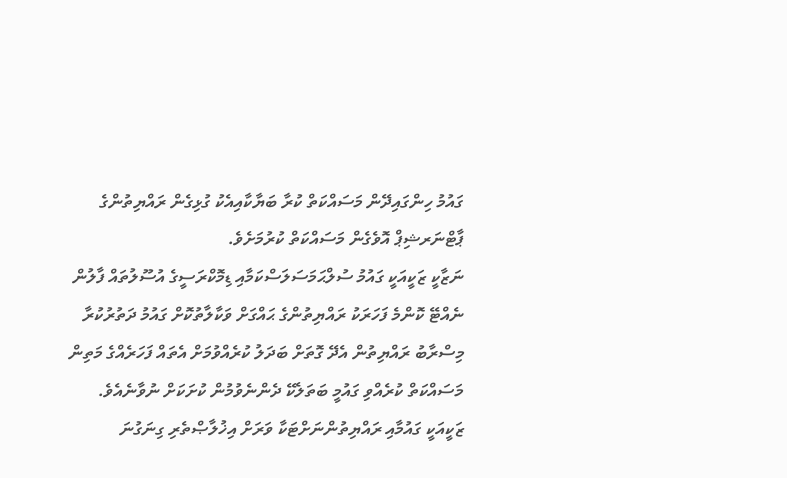ގައުމު ހިންގައިދޭން މަސައްކަތް ކުރާ ބަޔާކާއިއެކު ގުޅިގެން ރައްޔިތުންގެ ޕާޓްނަރޝިޕް އޮވެގެން މަސައްކަތް ކުރުމަށެވެ.
ނަޒާކީ ޒަކީއަކީ ގައުމު ސުލްޙަމަސަލަސްކަމާއި ޑިމޮކްރަސީގެ އުސޫލުތައް ފާލުން ނެއްޓޭ ކޮންމެ ފަހަރަކު ރައްޔިތުންގެ ޙައްގަށް ވަކާލާތުކޮށް ގައުމު ދަތުރުކުރާ މިސްރާބު ރައްޔިތުން އެދޭ ގޮތަށް ބަދަލު ކުރެއްވުމަށް އެތައް ފަހަރެއްގެ މަތިން މަސައްކަތް ކުރެއްވި ގައުމީ ބަތަލެކޭ ދެންނެވުމުން ކުށަކަށް ނުވާނެއެވެ.
ޒަކީއަކީ ގައުމާއި ރައްޔިތުންނަށްޓަކާ ވަރަށް އިޚުލާޞްތެރި ގިނަގުނަ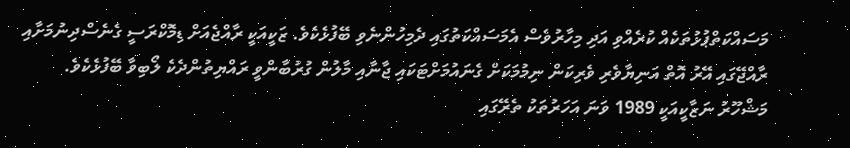މަސައްކަތްޕުޅުތަކެއް ކުރެއްވި އަދި މިހާރުވެސް އެމަސައްކަތުގައި ދެމިހުންނެވި ބޭފުޅެކެވެ. ޒަކީއަކީ ރާއްޖެއަށް ޑިމޮކްރަސީ ގެނެސްދިނުމަށާއި ރާއްޖޭގައި އޭރު އޮތް އަނިޔާވެރި ވެރިކަން ނިމުމަކަށް ގެނައުމަށްޓަކައި ޖާނާއި މާލުން ގުރުބާންވީ ރައްޔިތުންދެކެ ލޯބިވާ ބޭފުޅެކެވެ.
މަޝްހޫރު ނަޒާކީއަކީ 1989 ވަނަ އަހަރުތަކު ތެރޭގައި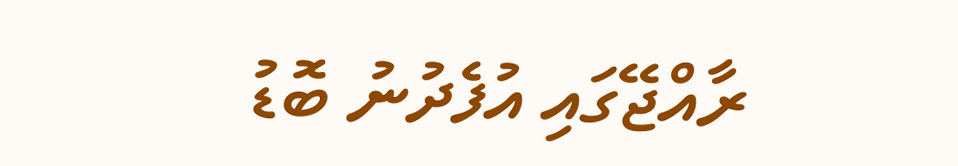ރާއްޖޭގައި އުފެދުނު ބޮޑު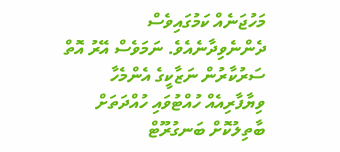މަހުޖަނެއް ކަމުގައިވެސް ދެންނެވިދާނެއެވެ. ނަމަވެސް އޭރު އޮތް ސަރުކާރުން ނަޒާކީގެ އެންމެހާ ވިޔާފާރިއެއް ހުއްޓުވައި ހުއްދަތަށް ބާތިލުކޮށް ބަނގުރޫޓް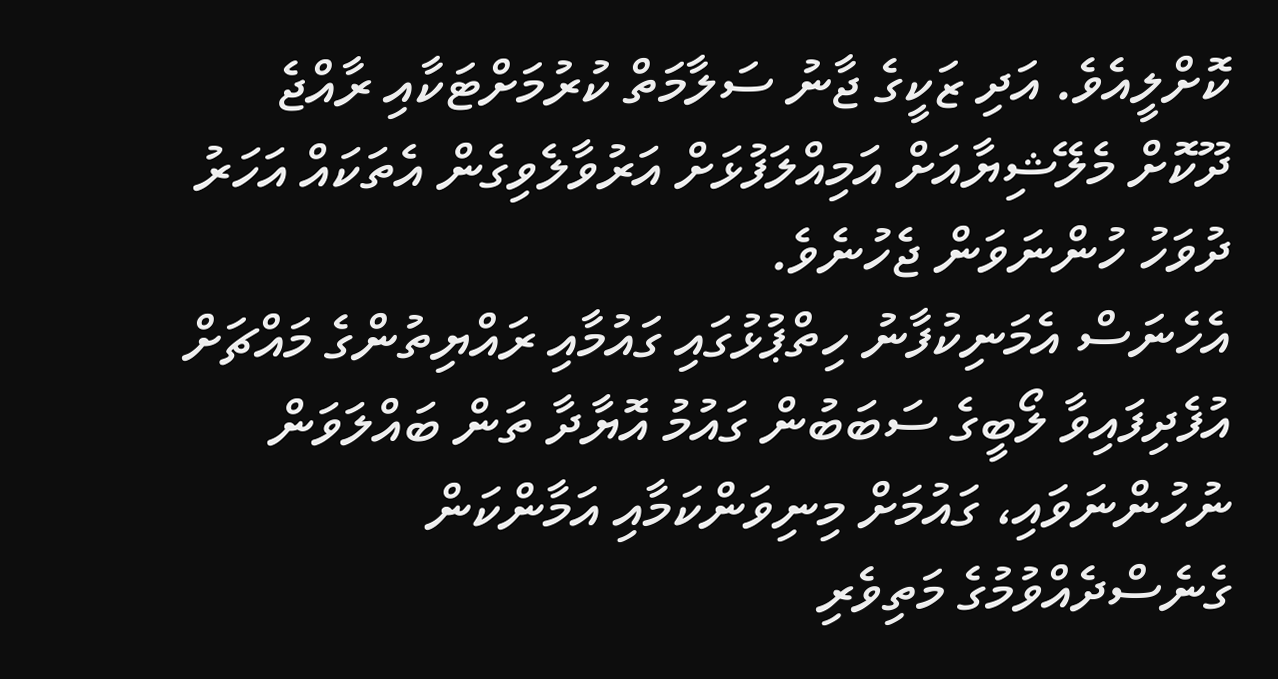ކޮށްލީއެވެ. އަދި ޒަކީގެ ޖާނު ސަލާމަތް ކުރުމަށްޓަކާއި ރާއްޖެ ދޫކޮށް މެލޭޝިޔާއަށް އަމިއްލަފުޅަށް އަރުވާލެވިގެން އެތަކައް އަހަރު ދުވަހު ހުންނަވަން ޖެހުނެވެ.
އެހެނަސް އެމަނިކުފާނު ހިތްޕުޅުގައި ގައުމާއި ރައްޔިތުންގެ މައްޗަށް އުފެދިފައިވާ ލޯބީގެ ސަބަބުން ގައުމު އޮޔާދާ ތަން ބައްލަވަން ނުހުންނަވައި، ގައުމަށް މިނިވަންކަމާއި އަމާންކަން ގެނެސްދެއްވުމުގެ މަތިވެރި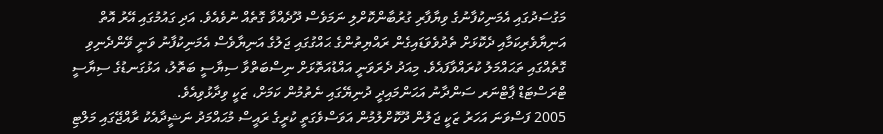މަގުސަދުގައި އެމަނިކުފާނުގެ ވިޔާފާރި ގުރުބާންކޮށްލި ނަމަވެސް ދޫދެއްވާ ގޮތެއް ނުވެއެވެ. އަދި ގައުމުގައި އޭރު އޮތް އަނިޔާވެރިކަމާއި ދެކޮޅަށް ތެދުވެވަޑައިގެން ރައްޔިތުންގެ ޙައްގުގައި ޖަލުގެ އަނިޔާވެސް އެމަނިކުފާނު ވަނީ ވޭންދެނިވި ގޮތެއްގައި ތަޙައްމަލު ކުރައްވާފައެވެ. މިއަދު ދެރަވަނީ އައްޑުއަތޮޅަށް ނިސްބަތްވާ ސިޔާސީ ބަތޮލު، އަޅުގަނޑުގެ ސިޔާސީ ޓްރަސްޓަޑް ޕާޓްނަރ ސަންދާނު އަޙަންމައިދީ ދުނިޔޭގައި ނެތުމުން ކަމަށް، ޒަކީ ވިދާޅުވިއެވެ.
2005 ފަސްވަނަ އަހަރު ޒަކީ ޖަލުން ދޫކޮށްލުމުން އަވަސްވެގަތީ ކުރީގެ ރައީސް މުޙައްމަދު ނަޝީދާއެކު ރާއްޖޭގައި މަލްޓި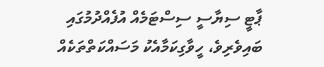ޕާޓީ ސިޔާސީ ސިސްޓަމެއް އުފެއްދުމުގައި ބައިވެރިވެ، ހީވާގިކަމާއެކު މަސައްކަތްތަކެއް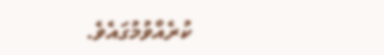ކުރެއްވުމުގައެވެ.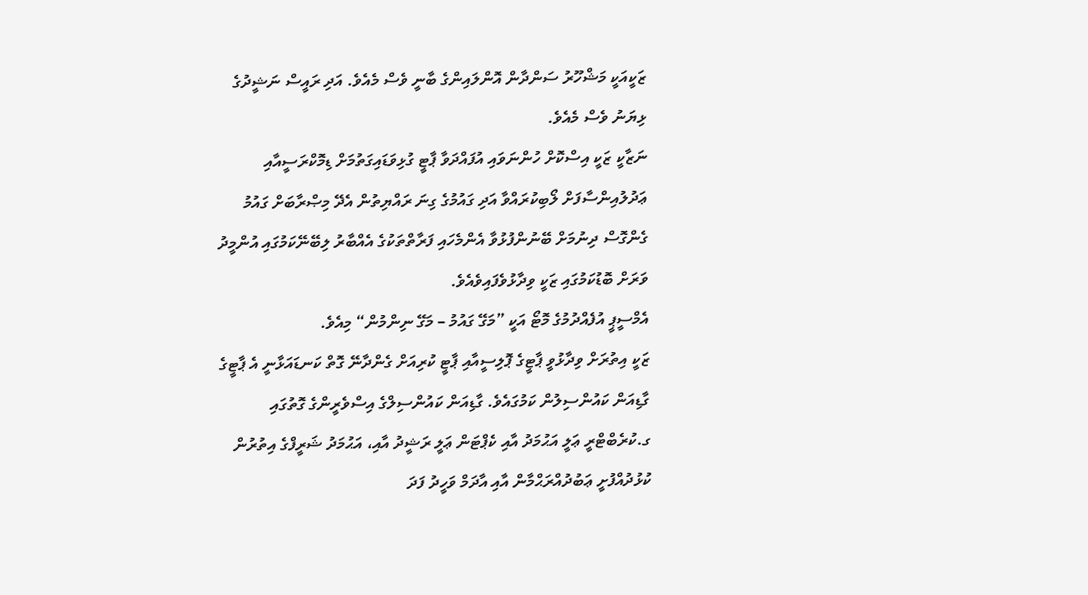ޒަކީއަކީ މަޝްހޫރު ސަންދާން އޮންލައިންގެ ބާނީ ވެސް މެއެވެ. އަދި ރައީސް ނަޝީދުގެ ޅިޔަނު ވެސް މެއެވެ.
ނަޒާކީ ޒަކީ އިސްކޮށް ހުންނަވައި އުފައްދަވާ ޕާޓީ ގުޅިވަޑައިގަތުމަށް ޑިމޮކްރަސީއާއި ޢަދުލުއިންސާފަށް ލޯބިކުރައްވާ އަދި ގައުމުގެ ގިނަ ރައްޔިތުން އެދޭ މިޞްރާބަށް ގައުމު ގެންގޮސް ދިނުމަށް ބޭނުންފުޅުވާ އެންމެހައި ފަރާތްތަކުގެ އެއްބާރު ލިބޭނޭކަމުގައި އުންމީދު ވަރަށް ބޮޑުކަމުގައި ޒަކީ ވިދާޅުވެފައިވެއެވެ.
އެމްސީޕީ އުފެއްދުމުގެ މޮޓޯ އަކީ ”މަގޭ ގައުމު – މަގޭ ނިންމުން“ މިއެވެ.
ޒަކީ އިތުރަށް ވިދާޅުވީ ޕާޓީގެ ޕޮލިސީއާއި ޕާޓީ ކުރިއަށް ގެންދާނޭ ގޮތް ކަނޑައަޅާނީ އެ ޕާޓީގެ ގާޑިއަން ކައުންސިލުން ކަމުގައެވެ. ގާޑިއަން ކައުންސިލްގެ އިސްވެރީންގެ ގޮތުގައި ގ.ކުރެބްޓްރީ ޢަލީ އަޙުމަދު އާއި ކެޕްޓަން ޢަލީ ރަޝީދު އާއި، އަޙުމަދު ޝަރީފްގެ އިތުރުން ކުޅުދުއްފުށީ ޢަބުދުއްރަޙްމާން އާއި އާދަމް ވަހީދު ފަދަ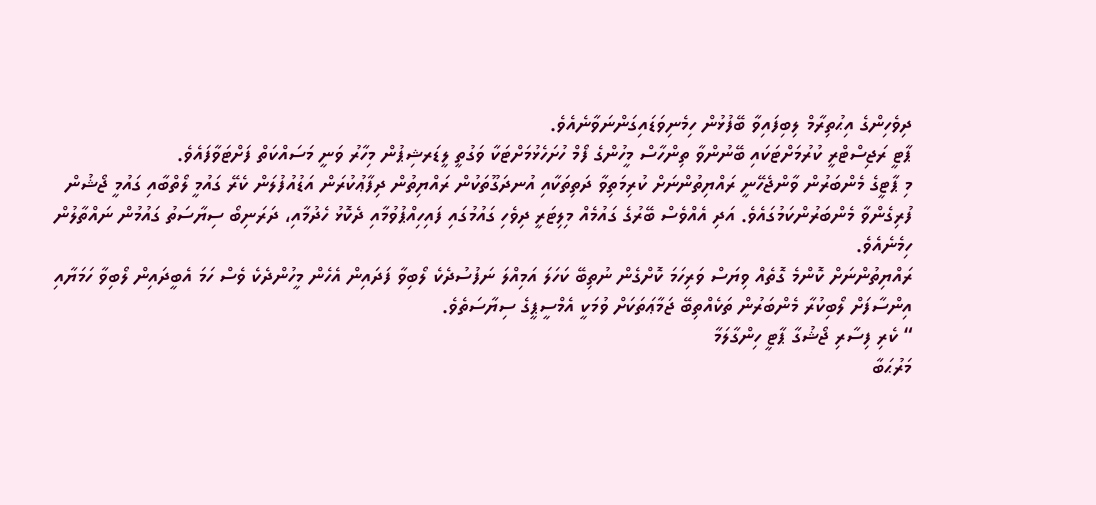ދިވެހިންގެ އިޙުތިރާމް ލިބިފައިވާ ބޭފުޅުން ހިމެނިވަޑައިގަންނަވާނެއެވެ.
ޕާޓީ ރަޖިސްޓްރީ ކުރުމަށްޓަކައި ބޭނުންވާ ތިންހާސް މީހުންގެ ފޯމް ހުށަހެޅުމަށްޓަކާ ވަގުތީ ލީޑަރޝިޕުން މިހާރު ވަނީ މަސައްކަތް ފަށްޓަވާފައެވެ.
މި ޕާޓީގެ މެންބަރުން ވާންޖެހޭނީ ރައްޔިތުންނަށް ކުރިމަތިވާ ދަތިތަކާއި އުނދަގޫތަކުން ރައްޔިތުން ދިފާޢުކުރަން އަޑުއުފުލަން ކެރޭ ގައުމީ ލޯތްބާއި ގައުމީ ޖޯޝުން ފުރިގެންވާ މެންބަރުންކަމުގައެވެ. އަދި އެއްވެސް ބޭރުގެ ގައުމެއް މިލިޓަރީ ދިވެހި ގައުމުގައި ފައިހިއްޕުވުމާއި ދެކޮޅު ހެދުމާއި، ދަރަނިބޯ ސިޔާސަތު ގައުމުން ނައްތާލުން ހިމެނެއެވެ.
ރައްޔިތުންނަށް ކޮންމެ ގޮތެއް ވިޔަސް ވަރިހަމަ ކޮށްގެން ނުތިބޭ ކަހަލަ އަމިއްލަ ނަފުސުދެކެ ލޯބިވާ ފަދައިން އެހެން މީހުންދެކެ ވެސް ހަމަ އެބީދައިން ލޯބިވާ ހަމަޔާއި އިންސާފަށް ލޯބިކުރާ މެންބަރުން ތަކެއްތިބޭ ޖަމާޢަތަކަށް ވުމަކީ އެމްސީޕީގެ ސިޔާސަތެވެ.
“ ކެރި ފިސާރި ޖޯޝުގާ ޕާޓީ ހިންގާލަމާ
މަރުޙަބާ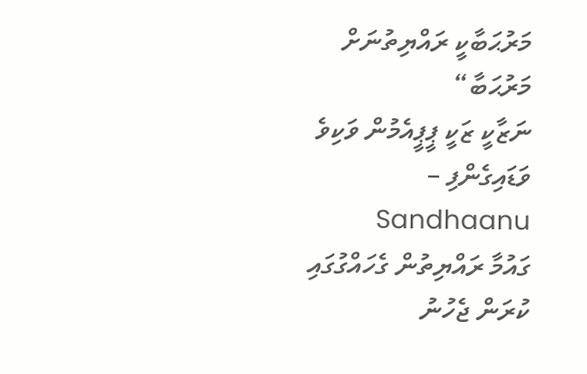މަރުޙަބާކީ ރައްޔިތުނަށް މަރުޙަބާ“
ނަޒާކީ ޒަކީ ޕީޕީއެމުން ވަކިވެ ވަޑައިގެންފި – Sandhaanu
ގައުމާ ރައްޔިތުން ގެހައްގުގައި ކުރަން ޖެހުނު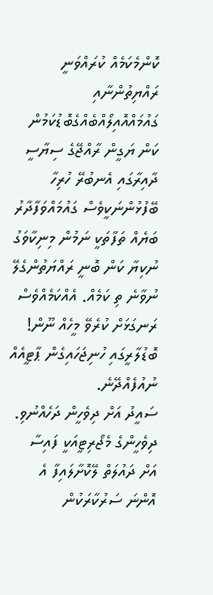ކޮންމެކަމެއް ކުރައްވަނީ ރައްޔިތުންނާއި ގައުމައްއޮއިލޯއްބެއްގެބޮޑުކަމުން ކަން ޔަގީން ރާއްޖޭގެ ސިޔާސީ ދާއިރާގައި އެނބުރޭ ހުރިހާ ބޭފުޅުންނަކީވެސް ގައުމައްވަފާދާރު ބަޔެއް ތަފާތަކީ ނަމުން މިނިކާވަގު ނުކިޔާ ކަން ބޮނީ ރައްޔަތުންގެލޭ
ނުވާނެ ތި ކަމެއް. އެއްކަމެއްވެސް ރަނގަޅަށް ކުރެވޭ މީހެއް ނޫން! ބޮޑުލާރީގައި ހުނިޖަހައިގެން ޕާޓީއެއް ނުއުފެއްދޭނެ.
ސައީދު އަށް ދިވެހީން ދަހެއްނުވި. ދިވެހީންގެ މެޖޯރިޓީއަކީ ފައިސާ އަށް ދައުލަތް ލޭކޮށާލައިފާ އެ އޮންނަ ސަރުކާރަކުން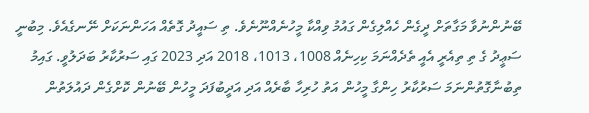ބޭނުންނުވާ މަގާތަށް ދީގެން ހެއްލިގެން ގައުމު ވިއްކާ މީހުނެއްނޫނެވެ. ތި ސައީދު ގޮތެއް އަހަންނަކަށް ނޭނގެއެވެ. މިބުނީ ސަޢީދު ގެ ތި ތިއެރީ އެއީ ތެދެއްނަމަ ކިހިނެއް 1008، 1013، 2018 އަދި 2023 ގައި ސަރުކާރު ބަދަލުވީ. ގައިމު ތިބުނާގޮތުންނަމަ ސަރުކާރު ހިންގާ މީހުން އަތު ހުރިހާ ބާރެއް އަދި އަދީބުފަދަ މީހުން ބޭނުން ކޮށްގެން ދައުލަތުން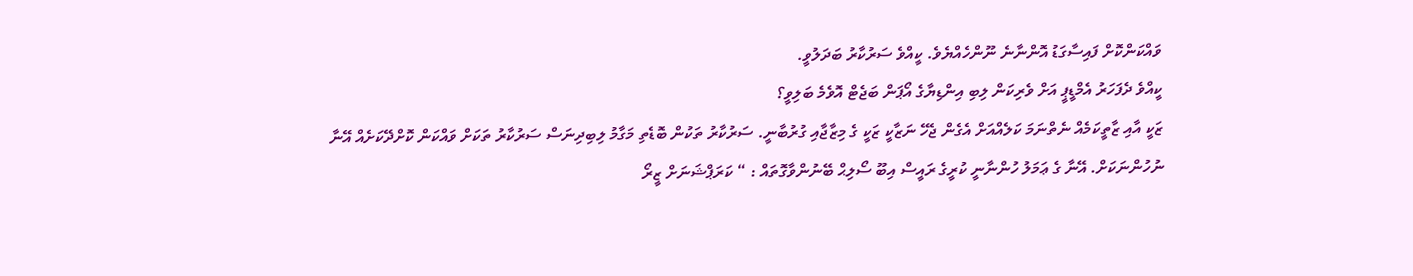ވައްކަންކޮށް ފައިސާގަޑު އޮންނާނެ ނޫންހެއްޔެވެ. ކީއްވެ ސަރުކާރު ބަދަލުވީ.
ކީއްވެ ދެފަހަރު އެމްޑީޕީ އަށް ވެރިކަން ލިބި އިންޑިޔާގެ އޯޕަން ބަޖެޓް އޮވެމެ ބަލިވީ؟
ޒަކީ އާއި ޒާތީކަމެއް ނެތްނަމަ ކަލެއްއަށް އެގެން ޖެހޭ ނަޒާކީ ޒަކީ ގެ މިޒާޖާއި ގުރުބާނީ. ސަރުކާރު ތަކުން ބޮޑެތި މަގާމު ލިބިދިނަސް ސަރުކާރު ތަކަށް ވައްކަން ކޮށްދޭކަށެއް އޭނާ ނުހުންނަކަށް. އޭނާ ގެ ޢަމަލު ހުންނާނީ ކުރީގެ ރައީސް އިބޫ ސޯލިޙް ބޭނުންވާގޮތައް : “ ކަރަޕްޝަނަށް ޒީރޯ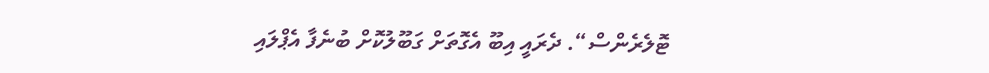ޓޮލެރެންސް“. ދެރައީ އިބޫ އެގޮތަށް ގަބޫލުކޮށް ބުނެފާ އެޕްލައި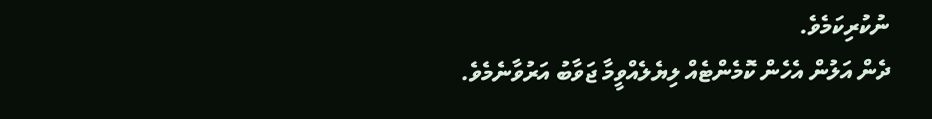ނުކުރިކަމެވެ.
ދެން އަލުން އެހެން ކޮމެންޓެއް ލިޔެލެއްވީމާ ޖަވާބު އަރުވާނެމެވެ.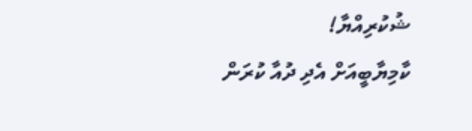ޝުކުރިއްޔާ!
ކާމިޔާބީއަށް އެދި ދުއާ ކުރަން